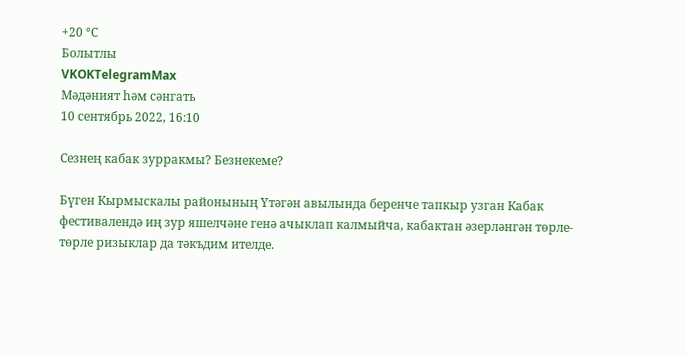+20 °С
Болытлы
VKOKTelegramMax
Мәдәният һәм сәнгать
10 сентябрь 2022, 16:10

Сезнең кабак зурракмы? Безнекеме?

Бүген Кырмыскалы районының Үтәгән авылында беренче тапкыр узган Кабак фестивалендә иң зур яшелчәне генә ачыклап калмыйча, кабактан әзерләнгән төрле-төрле ризыклар да тәкъдим ителде.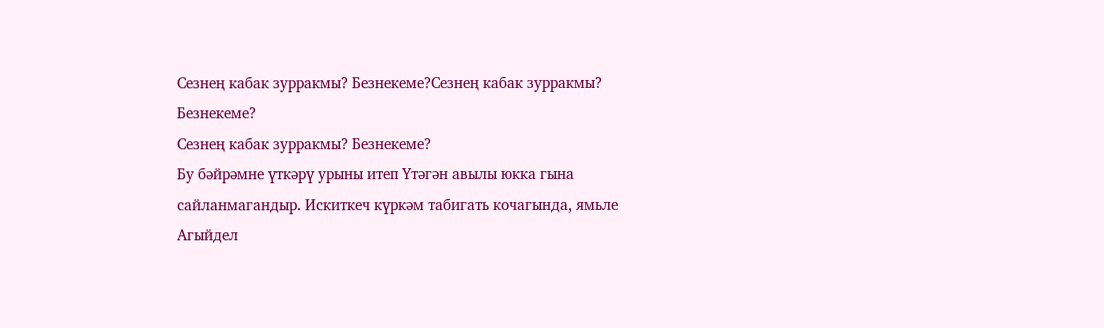Сезнең кабак зурракмы? Безнекеме?Сезнең кабак зурракмы? Безнекеме?
Сезнең кабак зурракмы? Безнекеме?
Бу бәйрәмне үткәрү урыны итеп Үтәгән авылы юкка гына сайланмагандыр. Искиткеч күркәм табигать кочагында, ямьле Агыйдел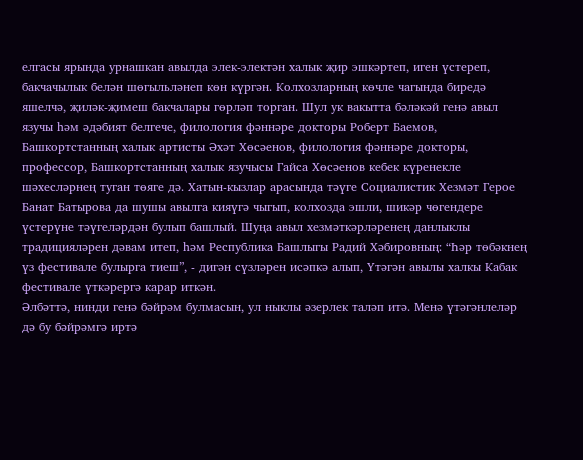елгасы ярында урнашкан авылда элек-электән халык җир эшкәртеп, иген үстереп, бакчачылык белән шөгыльләнеп көн күргән. Колхозларның көчле чагында биредә яшелчә, җиләк-җимеш бакчалары гөрләп торган. Шул ук вакытта бәләкәй генә авыл язучы һәм әдәбият белгече, филология фәннәре докторы Роберт Баемов, Башкортстанның халык артисты Әхәт Хөсәенов, филология фәннәре докторы, профессор, Башкортстанның халык язучысы Гайса Хөсәенов кебек күренекле шәхесләрнең туган төяге дә. Хатын-кызлар арасында тәүге Социалистик Хезмәт Герое Банат Батырова да шушы авылга кияүгә чыгып, колхозда эшли, шикәр чөгендере үстерүне тәүгеләрдән булып башлый. Шуңа авыл хезмәткәрләренең данлыклы традицияләрен дәвам итеп, һәм Республика Башлыгы Радий Хәбировның: “Һәр төбәкнең үз фестивале булырга тиеш”, - дигән сүзләрен исәпкә алып, Үтәгән авылы халкы Кабак фестивале үткәрергә карар иткән.
Әлбәттә, нинди генә бәйрәм булмасын, ул ныклы әзерлек таләп итә. Менә үтәгәнлеләр дә бу бәйрәмгә иртә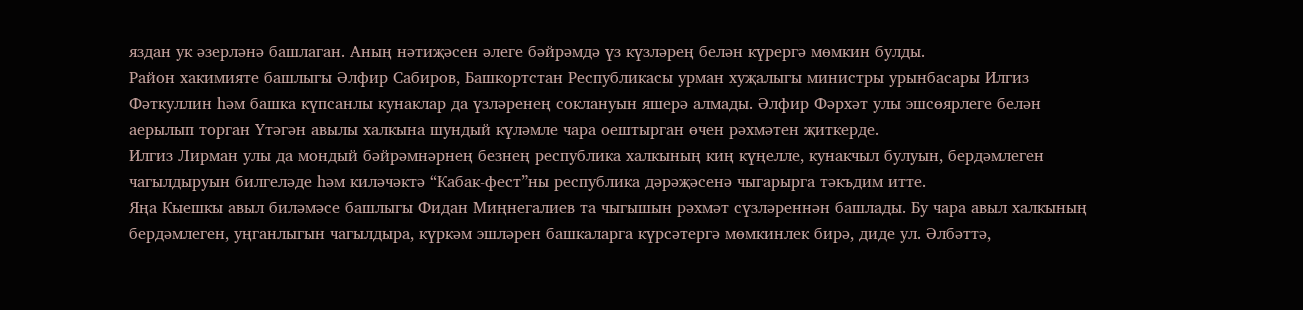яздан ук әзерләнә башлаган. Аның нәтиҗәсен әлеге бәйрәмдә үз күзләрең белән күрергә мөмкин булды.
Район хакимияте башлыгы Әлфир Сабиров, Башкортстан Республикасы урман хуҗалыгы министры урынбасары Илгиз Фәткуллин һәм башка күпсанлы кунаклар да үзләренең соклануын яшерә алмады. Әлфир Фәрхәт улы эшсөярлеге белән аерылып торган Үтәгән авылы халкына шундый күләмле чара оештырган өчен рәхмәтен җиткерде.
Илгиз Лирман улы да мондый бәйрәмнәрнең безнең республика халкының киң күңелле, кунакчыл булуын, бердәмлеген чагылдыруын билгеләде һәм киләчәктә “Кабак-фест”ны республика дәрәҗәсенә чыгарырга тәкъдим итте.
Яңа Кыешкы авыл биләмәсе башлыгы Фидан Миңнегалиев та чыгышын рәхмәт сүзләреннән башлады. Бу чара авыл халкының бердәмлеген, уңганлыгын чагылдыра, күркәм эшләрен башкаларга күрсәтергә мөмкинлек бирә, диде ул. Әлбәттә,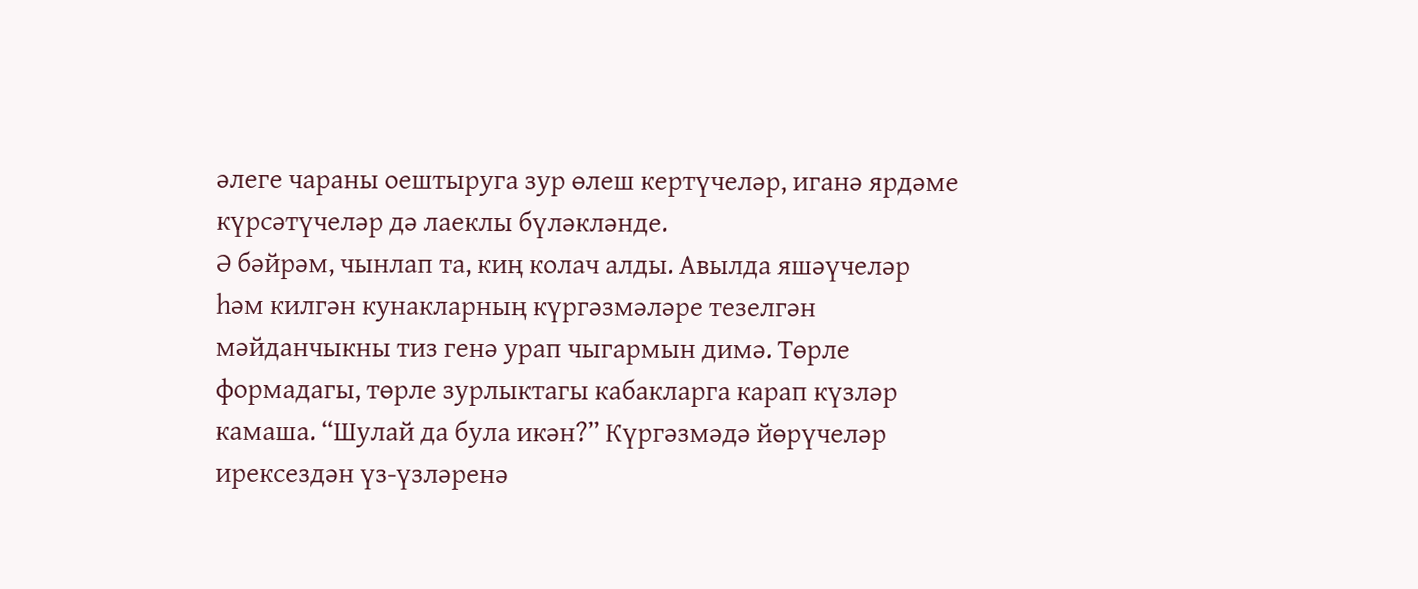әлеге чараны оештыруга зур өлеш кертүчеләр, иганә ярдәме күрсәтүчеләр дә лаеклы бүләкләнде.
Ә бәйрәм, чынлап та, киң колач алды. Авылда яшәүчеләр һәм килгән кунакларның күргәзмәләре тезелгән мәйданчыкны тиз генә урап чыгармын димә. Төрле формадагы, төрле зурлыктагы кабакларга карап күзләр камаша. “Шулай да була икән?” Күргәзмәдә йөрүчеләр ирексездән үз-үзләренә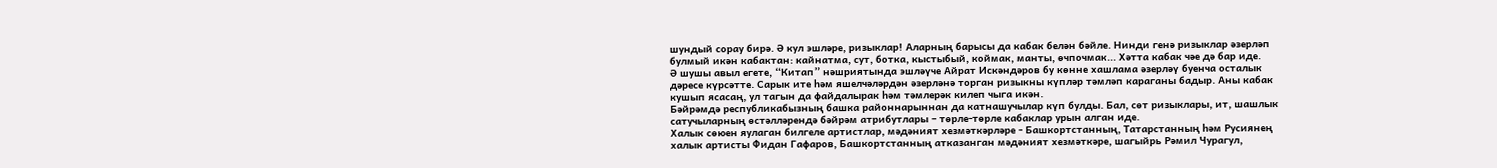шундый сорау бирә. Ә кул эшләре, ризыклар! Аларның барысы да кабак белән бәйле. Нинди генә ризыклар әзерләп булмый икән кабактан: кайнатма, сут, ботка, кыстыбый, коймак, манты, өчпочмак... Хәтта кабак чәе дә бар иде.
Ә шушы авыл егете, “Китап” нәшриятында эшләүче Айрат Искәндәров бу көнне хашлама әзерләү буенча осталык дәресе күрсәтте. Сарык ите һәм яшелчәләрдән әзерләнә торган ризыкны күпләр тәмләп караганы бадыр. Аны кабак кушып ясасаң, ул тагын да файдалырак һәм тәмлерәк килеп чыга икән.
Бәйрәмдә республикабызның башка районнарыннан да катнашучылар күп булды. Бал, сөт ризыклары, ит, шашлык сатучыларның өстәлләрендә бәйрәм атрибутлары – төрле-төрле кабаклар урын алган иде.
Халык сөюен яулаган билгеле артистлар, мәдәният хезмәткәрләре - Башкортстанның, Татарстанның һәм Русиянең халык артисты Фидан Гафаров, Башкортстанның атказанган мәдәният хезмәткәре, шагыйрь Рәмил Чурагул,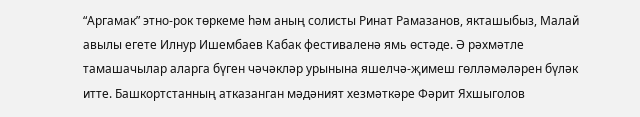“Аргамак” этно-рок төркеме һәм аның солисты Ринат Рамазанов, якташыбыз, Малай авылы егете Илнур Ишембаев Кабак фестиваленә ямь өстәде. Ә рәхмәтле тамашачылар аларга бүген чәчәкләр урынына яшелчә-җимеш гөлләмәләрен бүләк итте. Башкортстанның атказанган мәдәният хезмәткәре Фәрит Яхшыголов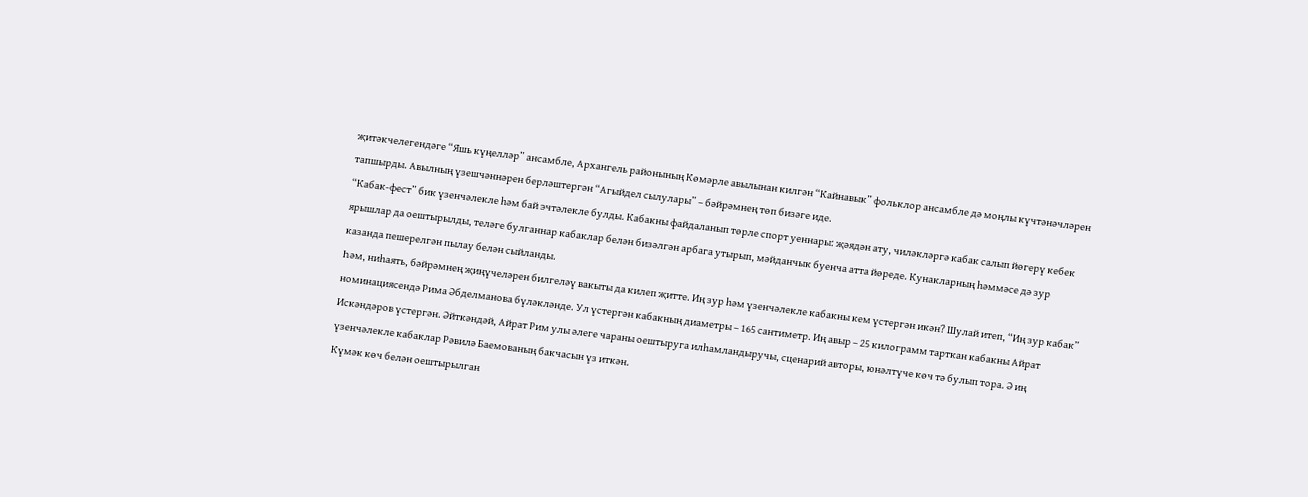җитәкчелегендәге “Яшь күңелләр” ансамбле, Архангель районының Көмәрле авылынан килгән “Кайнавык” фольклор ансамбле дә моңлы күчтәнәчләрен тапшырды. Авылның үзешчәннәрен берләштергән “Агыйдел сылулары” – бәйрәмнең төп бизәге иде.
“Кабак-фест” бик үзенчәлекле һәм бай эчтәлекле булды. Кабакны файдаланып төрле спорт уеннары: җәядән ату, чиләкләргә кабак салып йөгерү кебек ярышлар да оештырылды, теләге булганнар кабаклар белән бизәлгән арбага утырып, мәйданчык буенча атта йөреде. Кунакларның һәммәсе дә зур казанда пешерелгән пылау белән сыйланды.
Һәм, ниһаять, бәйрәмнең җиңүчеләрен билгеләү вакыты да килеп җитте. Иң зур һәм үзенчәлекле кабакны кем үстергән икән? Шулай итеп, “Иң зур кабак” номинациясендә Рима Әбделманова бүләкләнде. Ул үстергән кабакның диаметры – 165 сантиметр. Иң авыр – 25 килограмм тарткан кабакны Айрат Искәндәров үстергән. Әйткәндәй, Айрат Рим улы әлеге чараны оештыруга илһамландыручы, сценарий авторы, юнәлтүче көч тә булып тора. Ә иң үзенчәлекле кабаклар Рәвилә Баемованың бакчасын үз иткән.
Күмәк көч белән оештырылган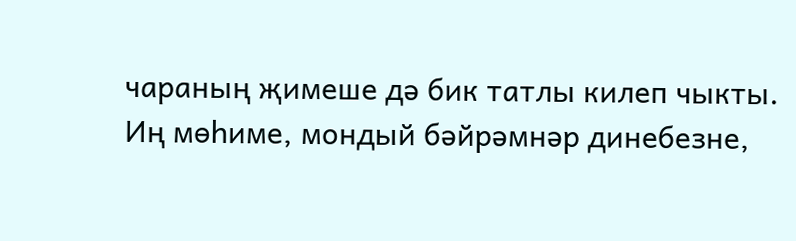чараның җимеше дә бик татлы килеп чыкты. Иң мөһиме, мондый бәйрәмнәр динебезне,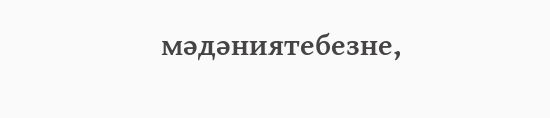мәдәниятебезне,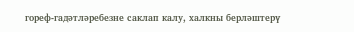гореф-гадәтләребезне саклап калу, халкны берләштерү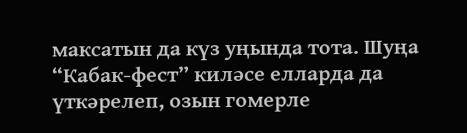максатын да күз уңында тота. Шуңа “Кабак-фест” киләсе елларда да үткәрелеп, озын гомерле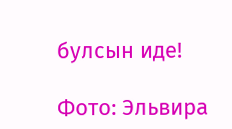булсын иде!

Фото: Эльвира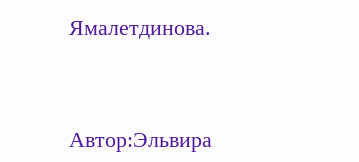Ямалетдинова.


Автор:Эльвира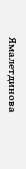Ямалетдинова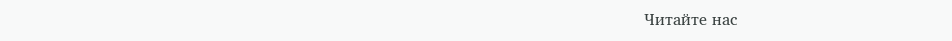Читайте нас